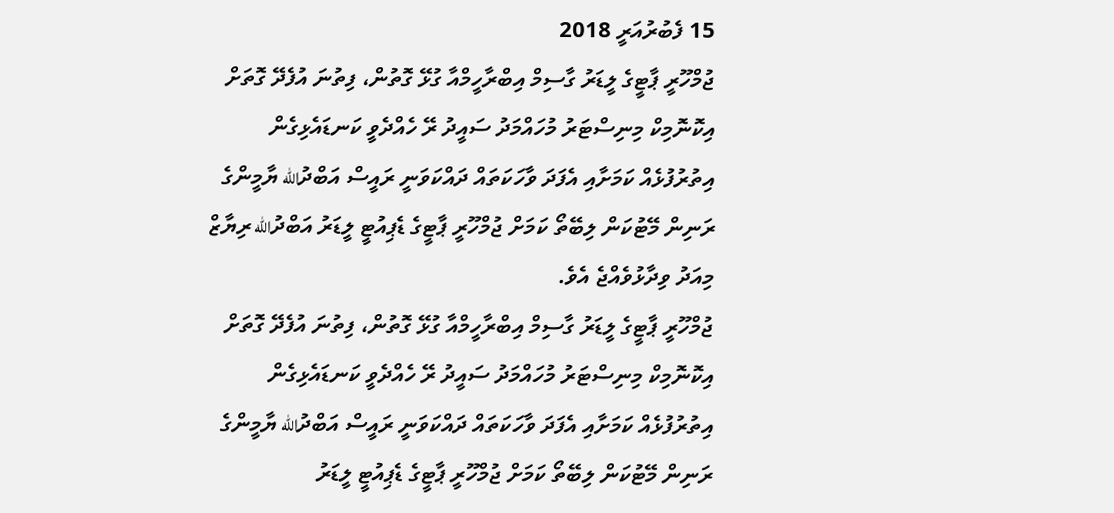15 ފެބުރުއަރީ 2018
ޖުމްހޫރީ ޕާޓީގެ ލީޑަރު ގާސިމް އިބްރާހީމްއާ ގުޅޭ ގޮތުން، ފިތުނަ އުފެދޭ ގޮތަށް އިކޮނޮމިކް މިނިސްޓަރު މުހައްމަދު ސައީދު ރޭ ހެއްދެވީ ކަނޑައެޅިގެން އިތުރުފުޅެއް ކަމަށާއި އެފަދަ ވާހަކަތައް ދައްކަވަނީ ރައީސް އަބްދުالله ޔާމީންގެ ރަނިން މޭޓުކަން ލިބޭތޯ ކަމަށް ޖުމްހޫރީ ޕާޓީގެ ޑެޕިއުޓީ ލީޑަރު އަބްދުالله ރިޔާޒް މިއަދު ވިދާޅުވެއްޖެ އެވެ.
ޖުމްހޫރީ ޕާޓީގެ ލީޑަރު ގާސިމް އިބްރާހީމްއާ ގުޅޭ ގޮތުން، ފިތުނަ އުފެދޭ ގޮތަށް އިކޮނޮމިކް މިނިސްޓަރު މުހައްމަދު ސައީދު ރޭ ހެއްދެވީ ކަނޑައެޅިގެން އިތުރުފުޅެއް ކަމަށާއި އެފަދަ ވާހަކަތައް ދައްކަވަނީ ރައީސް އަބްދުالله ޔާމީންގެ ރަނިން މޭޓުކަން ލިބޭތޯ ކަމަށް ޖުމްހޫރީ ޕާޓީގެ ޑެޕިއުޓީ ލީޑަރު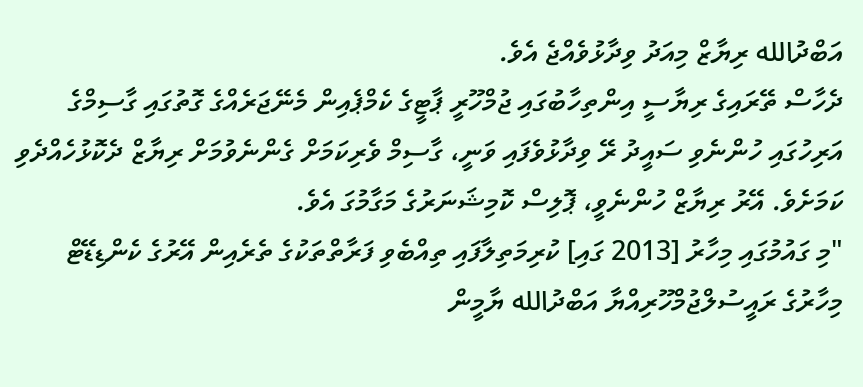އަބްދުالله ރިޔާޒް މިއަދު ވިދާޅުވެއްޖެ އެވެ.
ދެހާސް ތޭރައިގެ ރިޔާސީ އިންތިހާބުގައި ޖުމްހޫރީ ޕާޓީގެ ކެމްޕެއިން މެނޭޖަރެއްގެ ގޮތުގައި ގާސިމްގެ އަރިހުގައި ހުންނެވި ސައީދު ރޭ ވިދާޅުވެފައި ވަނީ، ގާސިމް ވެރިކަމަށް ގެންނެވުމަށް ރިޔާޒް ދެކޮޅުހެއްދެވި ކަމަށެވެ. އޭރު ރިޔާޒް ހުންނެވީ، ޕޮލިސް ކޮމިޝަނަރުގެ މަގާމުގަ އެވެ.
"މި ގައުމުގައި މިހާރު [2013 ގައި] ކުރިމަތިލާފައި ތިއްބެވި ފަރާތްތަކުގެ ތެރެއިން އޭރުގެ ކެންޑިޑޭޓް މިހާރުގެ ރައީސުލްޖުމްހޫރިއްޔާ އަބްދުالله ޔާމީން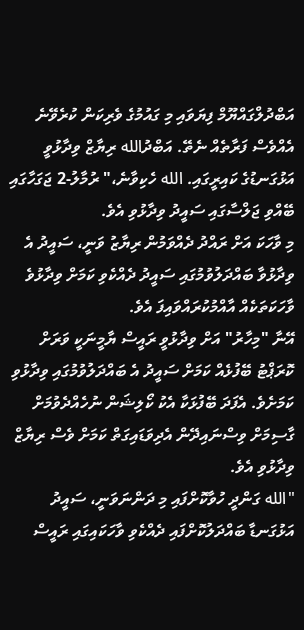އަބްދުލްގައްޔޫމް ފިޔަވައި މި ގައުމުގެ ވެރިކަން ކުރެވޭނެ އެއްވެސް ފަރާތެއް ނެތޭ. އަބްދުالله ރިޔާޒް ވިދާޅުވީ އަޅުގަނޑުގެ ކައިރީގައި. الله ހެކިވާނެ،" ރުމާލު-2 ޖަގަހާގައި ބޭއްވި ޖަލްސާގައި ސައީދު ވިދާޅުވި އެވެ.
މި ވާހަކަ އަށް ރައްދު ދެއްވަމުން ރިޔާޒު ވަނީ، ސައީދު އެ ވިދާޅުވާ ބައްދަލުވުމުގައި ސައީދު ދެއްކެވި ކަމަށް ވިދާޅުވެ ވާހަކަތަކެއް އާއްމުކުރައްވައިފަ އެވެ.
އޭނާ "މިހާރު" އަށް ވިދާޅުވީ ރައީސް ޔާމީނަކީ ވަރަށް ކޮރަޕްޓު ބޭފުޅެއް ކަމަށް ސައީދު އެ ބައްދަލުވުމުގައި ވިދާޅުވި ކަމަށެވެ. އެފަދަ ބޭފުޅަކާ އެކު ކޯލިޝަން ނުހެއްދެވުމަށް ގާސިމަށް ވިސްނައިދޭން އެދިވަޑައިގަތް ކަމަށް ވެސް ރިޔާޒް ވިދާޅުވި އެވެ.
"الله ގަންދީ ހުވާކޮށްފައި މި ދަންނަވަނީ، ސައީދު އަޅުގަނޑާ ބައްދަލުކޮށްފައި ދެއްކެވި ވާހަކައިގައި ރައީސް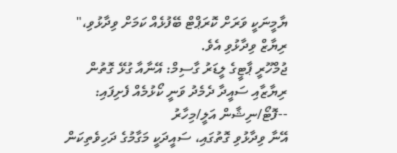ޔާމީނަކީ ވަރަށް ކޮރަޕްޓް ބޭފުޅެއް ކަމަށް ވިދާޅުވި،" ރިޔާޒް ވިދާޅުވި އެވެ.
ޖުމްހޫރީ ޕާޓީގެ ލީޑަރު ގާސިމް: އޭނާއާ ގުޅޭ ގޮތުން ރިޔާޒާއި ސައީދާ ދެމެދު ވަނީ ކޯޅުމެއް ފެށިފައި: --ފޮޓޯ/ނިޝާން އަލީ/މިހާރު
އޭނާ ވިދާޅުވި ގޮތުގައި، ސައީދަކީ މަގާމުގެ ދަހިވެތިކަން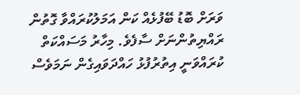ވަރަށް ބޮޑު ބޭފުޅެއް ކަން އަމަލުކުރައްވާ ގޮތުން ރައްޔިތުންނަށް ސާފެވެ. މިހާރު މަސައްކަތް ކުރައްވަނީ އިތުރުފުޅު ހައްދަވައިގެން ނަމަވެސް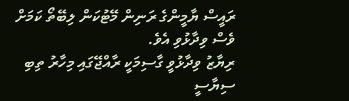ރައީސް ޔާމީންގެ ރަނިން މޭޓުކަން ލިބޭތޯ ކަމަށް ވެސް ވިދާޅުވި އެވެ.
ރިޔާޒު ވިދާޅުވީ ގާސިމަކީ ރާއްޖޭގައި މިހާރު ތިބި ސިޔާސީ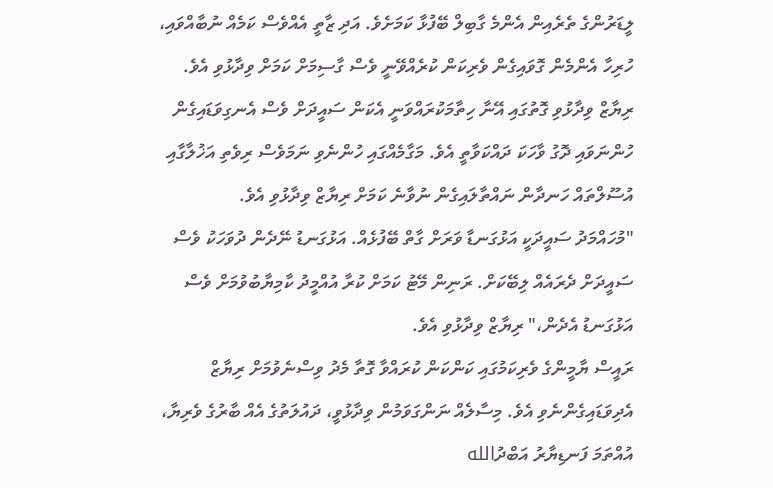ލީޑަރުންގެ ތެރެއިން އެންމެ ގާބިލް ބޭފުޅާ ކަމަށެވެ. އަދި ޒާތީ އެއްވެސް ކަމެއް ނުބާއްވައި، ހުރިހާ އެންމެން ގޮވައިގެން ވެރިކަން ކުރެއްވޭނީ ވެސް ގާސިމަށް ކަމަށް ވިދާޅުވި އެވެ.
ރިޔާޒް ވިދާޅުވި ގޮތުގައި އޭނާ ހިތާމަކުރައްވަނީ އެކަން ސައީދަށް ވެސް އެނގިވަޑައިގެން ހުންނަވައި ދޮގު ވާހަކަ ދައްކަވާތީ އެވެ. މަގާމެއްގައި ހުންނެވި ނަމަވެސް ރިވެތި އަޚުލާގާއި އުސޫލްތައް ހަނދާން ނައްތާލައިގެން ނުވާނެ ކަމަށް ރިޔާޒް ވިދާޅުވި އެވެ.
"މުހައްމަދު ސައީދަކީ އަޅުގަނޑާ ވަރަށް ގާތް ބޭފުޅެއް. އަޅުގަނޑު ނޭދެން ދުވަހަކު ވެސް ސައީދަށް ދެރައެއް ލިބޭކަށް. ރަނިން މޭޓު ކަމަށް ކުރާ އުއްމީދު ކާމިޔާބުވުމަށް ވެސް އަޅުގަނޑު އެދެން،" ރިޔާޒް ވިދާޅުވި އެވެ.
ރައީސް ޔާމީންގެ ވެރިކަމުގައި ކަންކަން ކުރައްވާ ގޮތާ މެދު ވިސްނެވުމަށް ރިޔާޒް އެދިވަޑައިގެންނެވި އެވެ. މިސާލެއް ނަންގަވަމުން ވިދާޅުވީ، ދައުލަތުގެ އެއް ބާރުގެ ވެރިޔާ، އުއްތަމަ ފަނޑިޔާރު އަބްދުالله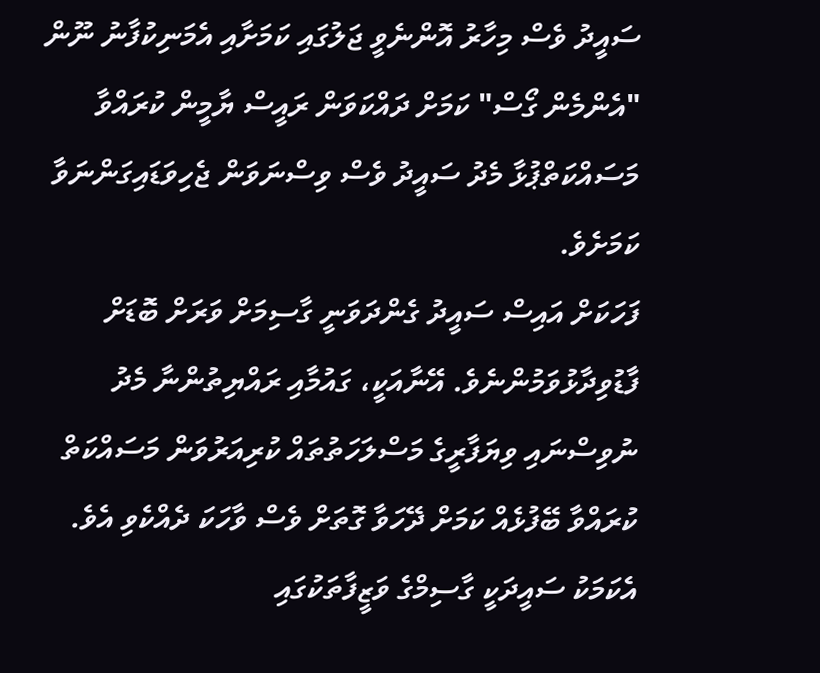ސައީދު ވެސް މިހާރު އޮންނެވީ ޖަލުގައި ކަމަށާއި އެމަނިކުފާނު ނޫން "އެންމެން ގޯސް" ކަމަށް ދައްކަވަން ރައީސް ޔާމީން ކުރައްވާ މަސައްކަތްޕުޅާ މެދު ސައީދު ވެސް ވިސްނަވަން ޖެހިވަޑައިގަންނަވާ ކަމަށެވެ.
ފަހަކަށް އައިސް ސައީދު ގެންދަވަނީ ގާސިމަށް ވަރަށް ބޮޑަށް ފާޑުވިދާޅުވަމުންނެވެ. އޭނާއަކީ، ގައުމާއި ރައްޔިތުންނާ މެދު ނުވިސްނައި ވިޔަފާރީގެ މަސްލަހަތުތައް ކުރިއަރުވަން މަސައްކަތް ކުރައްވާ ބޭފުޅެއް ކަމަށް ދޭހަވާ ގޮތަށް ވެސް ވާހަކަ ދެއްކެވި އެވެ. އެކަމަކު ސައީދަކީ ގާސިމްގެ ވަޒީފާތަކުގައި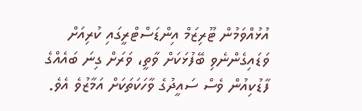އުޅުއްވަމުން ޓޫރިޒަމް އިންޑަސްޓްރީގައި ކުރިއަށް ވަޑައިގެންނެވި ބޭފުޅަކަށް ވާތީ، ވަރަށް ގިނަ ބައެއްގެ ފާޑުކިއުން ވެސް ސައީދުގެ ވާހަކަތަކަށް އަމާޒުވެ އެވެ.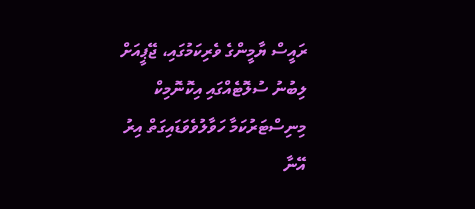ރައީސް ޔާމީންގެ ވެރިކަމުގައި، ޖޭޕީއަށް ލިބުނު ސުލޮޓެއްގައި އިކޮނޮމިކް މިނިސްޓަރުކަމާ ހަވާލުވެވަޑައިގަތް އިރު އޭނާ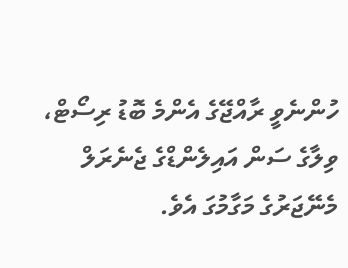ހުންނެވީ ރާއްޖޭގެ އެންމެ ބޮޑު ރިސޯޓް، ވިލާގެ ސަން އައިލެންޑްގެ ޖެނެރަލް މެނޭޖަރުގެ މަގާމުގަ އެވެ.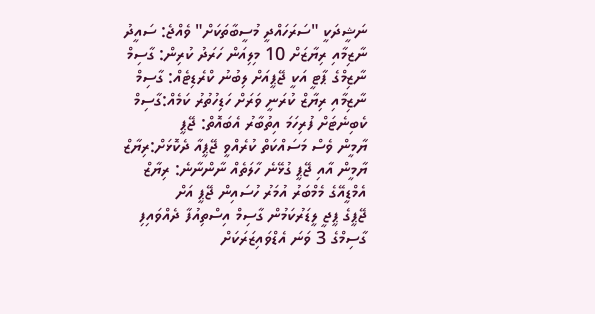ނަޝީދަކީ "ސަރަހައްދީ މުސީބާތަކަށް" ވެއްޖެ: ސައީދު
ނާޒިމާއި ރިޔާޒަށް 10 މިލިއަން ހަރަދު ކުރިން: ގާސިމް
ނާޒިމްގެ ޕާޓީ އަކީ ޖޭޕީއަށް ލިބުނު ކްރެޑިޓެއް: ގާސިމް
ނާޒިމާއި ރިޔާޒް ކުރަނީ ވަރަށް ހަޑިހުތުރު ކަމެއް:ގާސިމް
ކެބިނެޓަށް ފުރިހަމަ އިތުބާރު އެބައޮތް: ޖޭޕީ
ޔާމީން ވެސް މަސައްކަތް ކުރެއްވީ ޖޭޕީއާ ދެކޮޅަށް:ރިޔާޒް
ޔާމީން އާއި ޖޭޕީ ގުޅޭނެ ހާލަތެއް ނާންނާނެ: ރިޔާޒް
އެމްޑީއޭގެ މެމްބަރު އުމަރު ހުސައިން ޖޭޕީ އަށް
ޖޭޕީގެ ޕީޖީ ލީޑަރުކަމުން ގާސިމް އިސްތިއުފާ ދެއްވައިފި
ގާސިމްގެ 3 ވަނަ އެޑްވައިޒަރަކަށް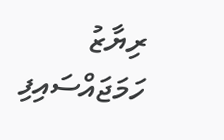ރިޔާޒު ހަމަޖައްސައިފި